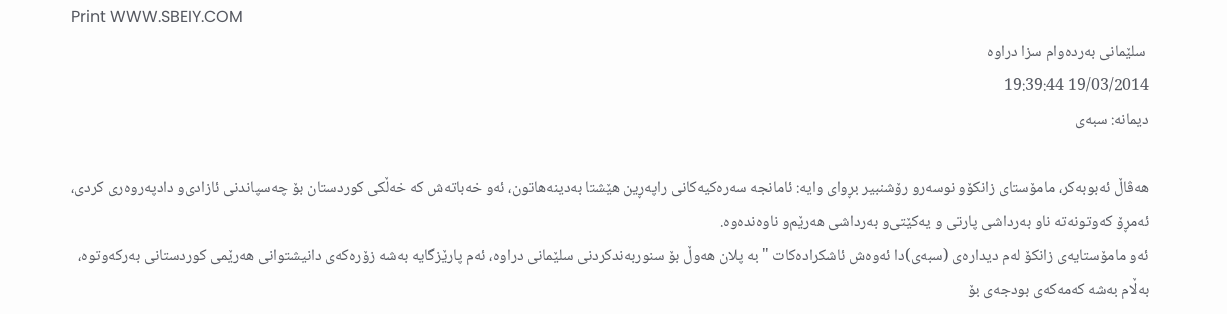Print WWW.SBEIY.COM
 سلێمانی به‌رده‌وام سزا دراوه‌
19/03/2014 19:39:44
دیمانه‌: سبه‌ی‌

هه‌ڤاڵ ئه‌بوبه‌كر، مامۆستای‌ زانكۆ‌و نوسه‌ر‌و رۆشنبیر بڕوای‌ وایه‌: ئامانجه‌ سه‌ره‌كیه‌كانی راپه‌ڕین هێشتا به‌دینه‌هاتون، ئه‌و خه‌باته‌ش كه‌ خه‌ڵكی‌ كوردستان بۆ چه‌سپاندنی ئازادی‌و دادپه‌روه‌ری كردی‌، ئه‌مڕۆ كه‌وتونه‌ته‌ ناو به‌رداشی پارتی و یه‌كێتی‌و به‌رداشی هه‌رێم‌و ناوه‌نده‌وه‌.
ئه‌و مامۆستایه‌ی‌ زانكۆ له‌م دیداره‌ی‌ (سبه‌ی‌)دا ئه‌وه‌ش ئاشكراده‌كات "به‌ پلان هه‌وڵ بۆ سنوربه‌ندكردنی سلێمانی دراوه‌، ئه‌م پارێزگایه‌ به‌شه‌ زۆره‌كه‌ی دانیشتوانی هه‌رێمی كوردستانی به‌ركه‌وتوه‌، به‌ڵام به‌شه‌ كه‌مه‌كه‌ی بودجه‌ی بۆ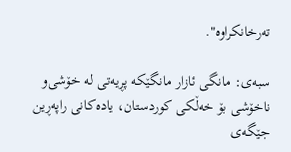ته‌رخانكراوه‌".

سبه‌ی: مانگی ئازار مانگێكه‌ پڕیه‌تی له‌ خۆشی‌و ناخۆشی بۆ خه‌ڵكی كوردستان، یاده‌كانی راپه‌ڕین جێگه‌ی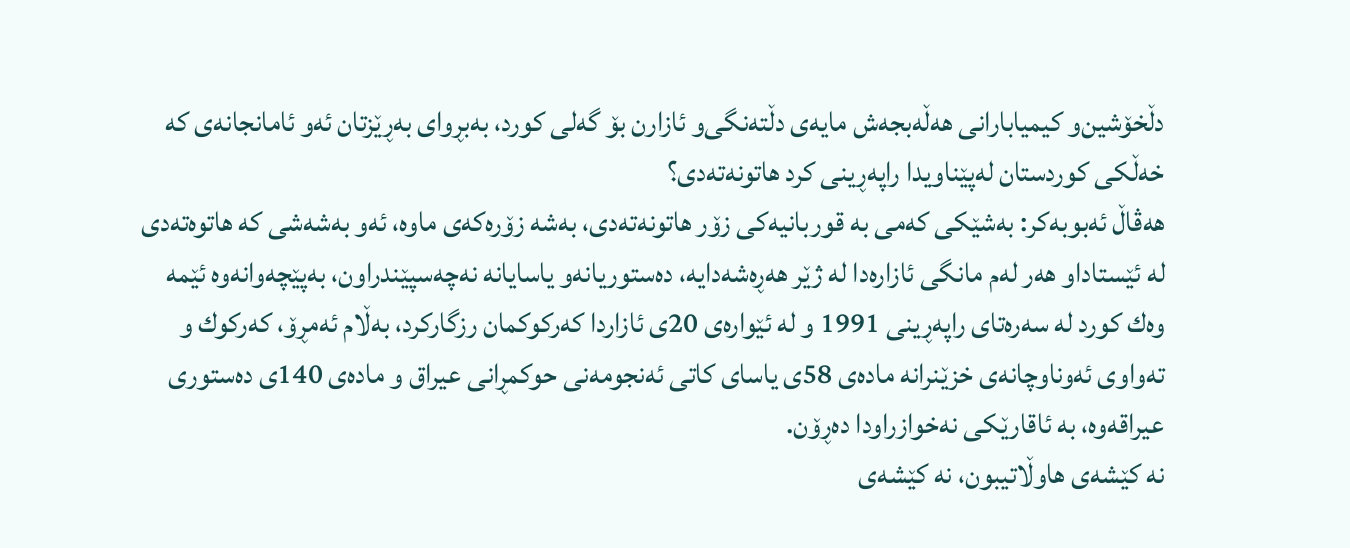دڵخۆشین‌و كیمیابارانی هه‌ڵه‌بجه‌ش مایه‌ی دڵته‌نگی‌و ئازارن بۆ گه‌لی كورد، به‌بڕوای به‌ڕێزتان ئه‌و ئامانجانه‌ی كه‌ خه‌ڵكی كوردستان له‌پێناویدا راپه‌ڕینی كرد هاتونه‌ته‌دی؟
هه‌ڤاڵ ئه‌بوبه‌كر: به‌شێكی كه‌می به‌ قوربانیه‌كی زۆر هاتونه‌ته‌دی، به‌شه‌ زۆره‌كه‌ی ماوه‌، ئه‌و به‌شه‌شی كه‌ هاتوه‌ته‌دی له‌ ئێستاداو هه‌ر له‌م مانگی ئازاره‌دا له‌ ژێر هه‌ڕه‌شه‌دایه‌، ده‌ستوریانه‌و یاسایانه‌ نه‌چه‌سپێندراون، به‌پێچه‌وانه‌وه‌ ئێمه‌ وه‌ك كورد له‌ سه‌ره‌تای راپه‌ڕینی 1991 و له‌ ئێواره‌ی 20ی ئازاردا كه‌ركوكمان رزگاركرد، به‌ڵام ئه‌مڕۆ، كه‌ركوك و ته‌واوی ئه‌وناوچانه‌ی خزێنرانه‌ ماده‌ی 58ی یاسای كاتی ئه‌نجومه‌نی حوكمڕانی عیراق و ماده‌ی 140ی ده‌ستوری عیراقه‌وه‌، به‌ ئاقارێكی نه‌خوازراودا ده‌ڕۆن.
نه‌ كێشه‌ی هاوڵاتیبون، نه‌ كێشه‌ی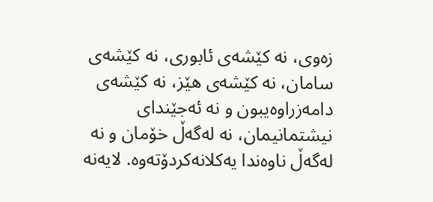زه‌وی، نه‌ كێشه‌ی ئابوری، نه‌ كێشه‌ی سامان، نه‌ كێشه‌ی هێز، نه‌ كێشه‌ی دامه‌زراوه‌یبون و نه‌ ئه‌جێندای نیشتمانیمان، نه‌ له‌گه‌ڵ خۆمان و نه‌ له‌گه‌ڵ ناوه‌ندا یه‌كلانه‌كردۆته‌وه‌. لایه‌نه‌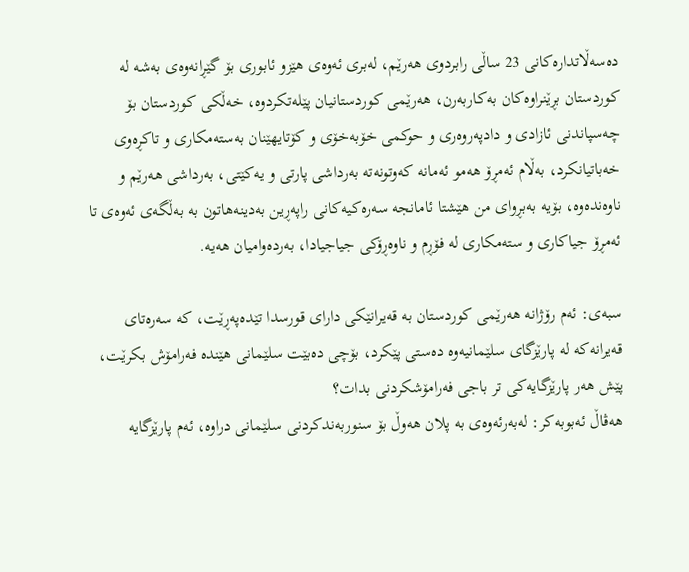ده‌سه‌ڵاتداره‌كانی 23 ساڵی رابردوی هه‌رێم، له‌بری ئه‌وه‌ی هێزو ئابوری بۆ گێڕانه‌وه‌ی به‌شه‌ له‌ كوردستان بڕێنراوه‌كان به‌كاربه‌رن، هه‌رێمی كوردستانیان پێله‌تكردوه‌، خه‌ڵكی كوردستان بۆ چه‌سپاندنی ئازادی و دادپه‌روه‌ری و حوكمی خۆبه‌خۆی و كۆتایهێنان به‌سته‌مكاری و تاكڕه‌وی خه‌باتیانكرد، به‌ڵام ئه‌مڕۆ هه‌مو ئه‌مانه‌ كه‌وتونه‌ته‌ به‌رداشی پارتی و یه‌كێتی، به‌رداشی هه‌رێم و ناوه‌نده‌وه‌، بۆیه‌ به‌بڕوای من هێشتا ئامانجه‌ سه‌ره‌كیه‌كانی راپه‌ڕین به‌دینه‌هاتون به‌ به‌ڵگه‌ی ئه‌وه‌ی تا ئه‌مڕۆ جیاكاری و سته‌مكاری له‌ فۆڕم و ناوه‌ڕۆكی جیاجیادا، به‌رده‌وامیان هه‌یه‌.

سبه‌ی: ئه‌م رۆژانه‌ هه‌رێمی كوردستان به‌ قه‌یرانێكی دارای قورسدا تێده‌په‌ڕێت، كه‌ سه‌ره‌تای قه‌یرانه‌كه‌ له‌ پارێزگای سلێمانیه‌وه‌ ده‌ستی پێكرد، بۆچی ده‌بێت سلێمانی هێنده‌ فه‌رامۆش بكرێت، پێش هه‌ر پارێزگایه‌كی تر باجی فه‌رامۆشكردنی بدات؟
هه‌ڤاڵ ئه‌بوبه‌كر: له‌به‌رئه‌وه‌ی به‌ پلان هه‌وڵ بۆ سنوربه‌ندكردنی سلێمانی دراوه‌، ئه‌م پارێزگایه‌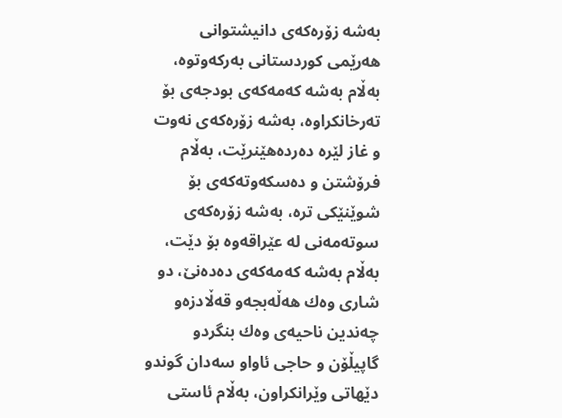به‌شه‌ زۆره‌كه‌ی دانیشتوانی هه‌رێمی كوردستانی به‌ركه‌وتوه‌، به‌ڵام به‌شه‌ كه‌مه‌كه‌ی بودجه‌ی بۆ ته‌رخانكراوه‌، به‌شه‌ زۆره‌كه‌ی نه‌وت و غاز لێره‌ ده‌رده‌هێنرێت، به‌ڵام فرۆشتن و ده‌سكه‌وته‌كه‌ی بۆ شوێنێكی تره‌، به‌شه‌ زۆره‌كه‌ی سوته‌مه‌نی له‌ عێراقه‌وه‌ بۆ دێت، به‌ڵام به‌شه‌ كه‌مه‌كه‌ی ده‌ده‌نێ، دو شاری وه‌ك هه‌ڵه‌بجه‌و قه‌ڵادزه‌و چه‌ندین ناحیه‌ی وه‌ك بنگردو گاپیڵۆن و حاجی ئاواو سه‌دان گوندو دێهاتی وێرانكراون، به‌ڵام ئاستی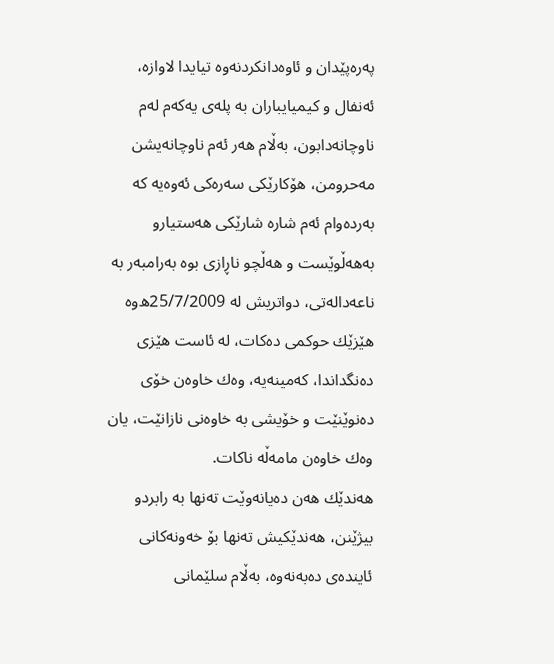په‌ره‌پێدان و ئاوه‌دانكردنه‌وه‌ تیایدا لاوازه‌، ئه‌نفال و كیمیایباران به‌ پله‌ی یه‌كه‌م له‌م ناوچانه‌دابون، به‌ڵام هه‌ر ئه‌م ناوچانه‌یشن مه‌حرومن، هۆكارێكی سه‌ره‌كی ئه‌وه‌یه‌ كه‌ به‌رده‌وام ئه‌م شاره‌ شارێكی هه‌ستیارو به‌هه‌ڵوێست و هه‌ڵچو ناڕازی بوه‌ به‌رامبه‌ر به‌ ناعه‌داله‌تی، دواتریش له‌ 25/7/2009ه‌وه‌ هێزێك حوكمی ده‌كات، له‌ ئاست هێزی ده‌نگداندا، كه‌مینه‌یه‌، وه‌ك خاوه‌ن خۆی ده‌نوێنێت و خۆیشی به‌ خاوه‌نی نازانێت، یان وه‌ك خاوه‌ن مامه‌ڵه‌ ناكات.
هه‌ندێك هه‌ن ده‌یانه‌وێت ته‌نها به‌ رابردو بیژێنن، هه‌ندێكیش ته‌نها بۆ خه‌ونه‌كانی ئاینده‌ی ده‌به‌نه‌وه‌، به‌ڵام سلێمانی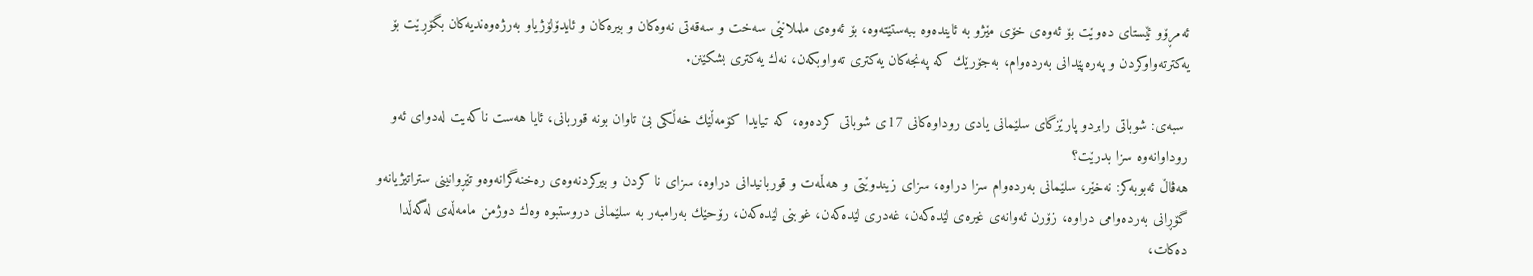ئه‌مڕۆو ئێستای ده‌وێت بۆ ئه‌وه‌ی خۆی مێژو به‌ ئاینده‌وه‌ ببه‌ستێته‌وه‌، بۆ ئه‌وه‌ی ململانێی سه‌خت و سه‌قه‌تی نه‌وه‌كان و بیره‌كان و ئایدۆلۆژیاو به‌رژه‌وه‌ندیه‌كان بگۆڕێت بۆ یه‌كترته‌واوكردن و په‌ره‌پێدانی به‌رده‌وام، به‌جۆرێك كه‌ په‌نجه‌كان یه‌كتری ته‌واوبكه‌ن، نه‌ك یه‌كتری بشكێنن.

 سبه‌ی: شوباتی رابردو پارێزگای سلێمانی یادی روداوه‌كانی 17ی شوباتی كرده‌وه‌، كه‌ تیایدا كۆمه‌ڵێك خه‌ڵكی بێ‌ تاوان بونه‌ قوربانی، ئایا هه‌ست ناكه‌یت له‌دوای ئه‌و روداوانه‌وه‌ سزا بدرێت؟
هه‌ڤاڵ ئه‌بوبه‌كر: نه‌خێر، سلێمانی به‌رده‌وام سزا دراوه‌، سزای زیندوێتی و هه‌ڵمه‌ت و قوربانیدانی دراوه‌، سزای نا كردن و بیركردنه‌وه‌ی ره‌خنه‌گرانه‌وه‌و تێڕوانینی ستراتیژیانه‌و گۆڕانی به‌رده‌وامی دراوه‌، زۆرن ئه‌وانه‌ی غیره‌ی لێده‌كه‌ن، غه‌دری لێده‌كه‌ن، غوبنی لێده‌كه‌ن، رۆحێك به‌رامبه‌ر به‌ سلێمانی دروستبوه‌ وه‌ك دوژمن مامه‌ڵه‌ی له‌گه‌ڵدا ده‌كات،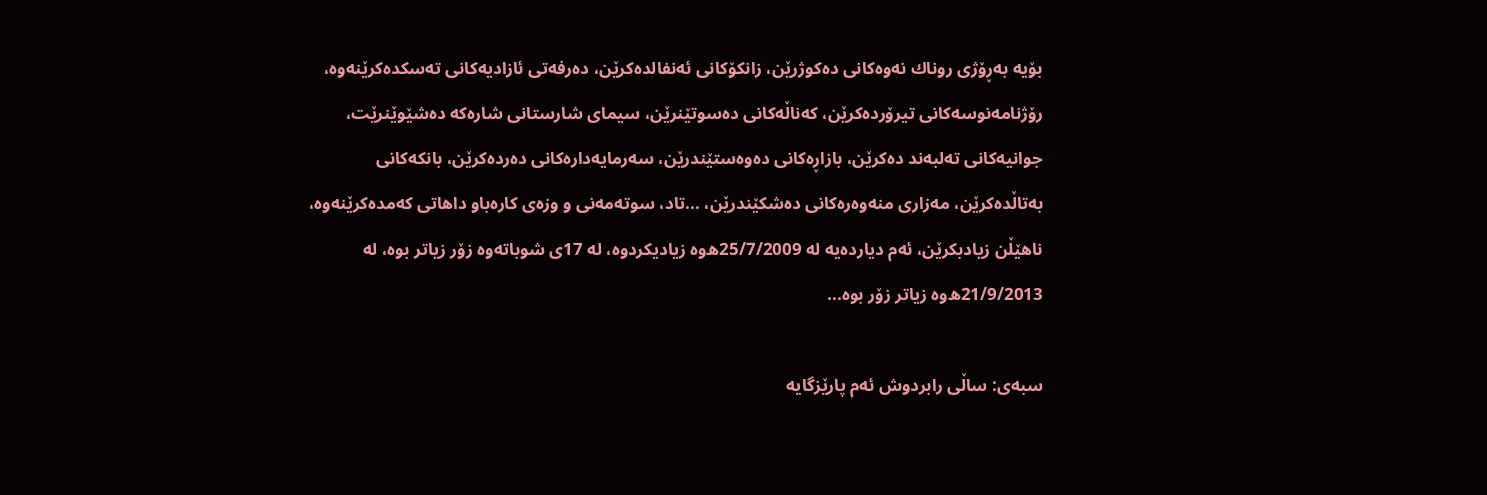بۆیه‌ به‌ڕۆژی روناك نه‌وه‌كانی ده‌كوژرێن، زانكۆكانی ئه‌نفالده‌كرێن، ده‌رفه‌تی ئازادیه‌كانی ته‌سكده‌كرێنه‌وه‌، رۆژنامه‌نوسه‌كانی تیرۆرده‌كرێن، كه‌ناڵه‌كانی ده‌سوتێنرێن، سیمای شارستانی شاره‌كه‌ ده‌شێوێنرێت، جوانیه‌كانی ته‌لبه‌ند ده‌كرێن، بازاڕه‌كانی ده‌وه‌ستێندرێن، سه‌رمایه‌داره‌كانی ده‌رده‌كرێن، بانكه‌كانی به‌تاڵده‌كرێن، مه‌زاری منه‌وه‌ره‌كانی ده‌شكێندرێن، ...تاد، سوته‌مه‌نی و وزه‌ی كاره‌باو داهاتی كه‌مده‌كرێنه‌وه‌، ناهێڵن زیادبكرێن، ئه‌م دیارده‌یه‌ له‌ 25/7/2009ه‌وه‌ زیادیكردوه‌، له‌ 17ی شوباته‌وه‌ زۆر زیاتر بوه‌، له‌ 21/9/2013ه‌وه‌ زیاتر زۆر بوه‌...

سبه‌ی: ساڵی رابردوش ئه‌م پارێزگایه‌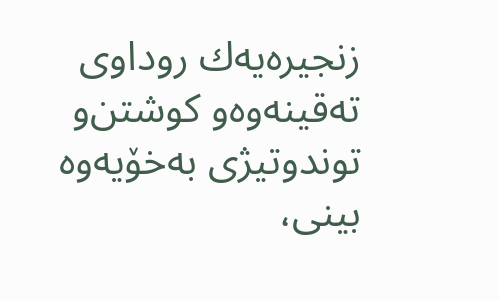زنجیره‌یه‌ك روداوی ته‌قینه‌وه‌‌و كوشتن‌و توندوتیژی به‌خۆیه‌وه‌ بینی،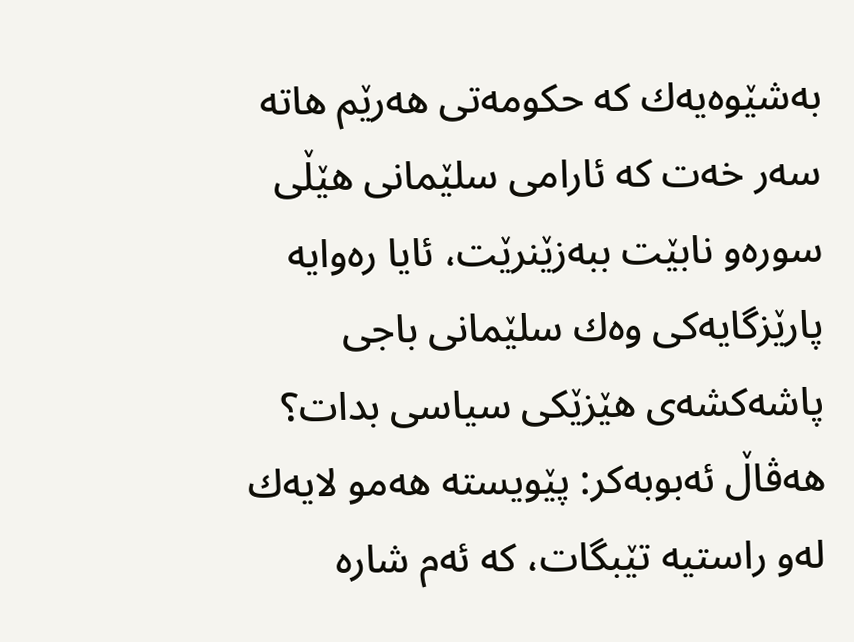به‌شێوه‌یه‌ك كه‌ حكومه‌تی هه‌رێم هاته‌ سه‌ر خه‌ت كه‌ ئارامی سلێمانی هێڵی سوره‌‌و نابێت ببه‌زێنرێت، ئایا ره‌وایه‌ پارێزگایه‌كی وه‌ك سلێمانی باجی پاشه‌كشه‌ی هێزێكی سیاسی بدات؟
هه‌ڤاڵ ئه‌بوبه‌كر: پێویسته‌ هه‌مو لایه‌ك له‌و راستیه‌ تێبگات، كه‌ ئه‌م شاره‌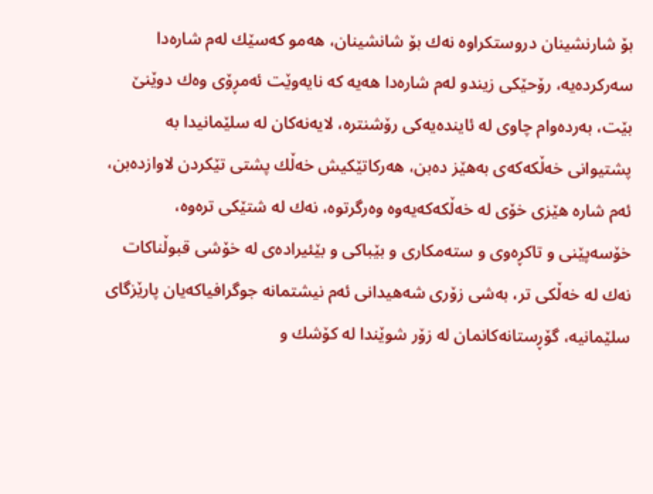بۆ شارنشینان دروستكراوه‌ نه‌ك بۆ شانشینان، هه‌مو كه‌سێك له‌م شاره‌دا سه‌ركرده‌یه‌، رۆحێكی زیندو له‌م شاره‌دا هه‌یه‌ كه‌ نایه‌وێت ئه‌مڕۆی وه‌ك دوێنێ بێت، به‌رده‌وام چاوی له‌ ئاینده‌یه‌كی رۆشنتره‌، لایه‌نه‌كان له‌ سلێمانیدا به‌ پشتیوانی خه‌ڵكه‌كه‌ی به‌هێز ده‌بن، هه‌ركاتێكیش خه‌ڵك پشتی تێكردن لاوازده‌بن، ئه‌م شاره‌ هێزی خۆی له‌ خه‌ڵكه‌كه‌یه‌وه‌ وه‌رگرتوه‌، نه‌ك له‌ شتێكی تره‌وه‌، خۆسه‌پێنی و تاكڕه‌وی و سته‌مكاری و بێباكی و بێئیراده‌ی له‌ خۆشی قبوڵناكات نه‌ك له‌ خه‌ڵكی تر، به‌شی زۆری شه‌هیدانی ئه‌م نیشتمانه‌ جوگرافیاكه‌یان پارێزگای سلێمانیه‌، گۆڕستانه‌كانمان له‌ زۆر شوێندا له‌ كۆشك و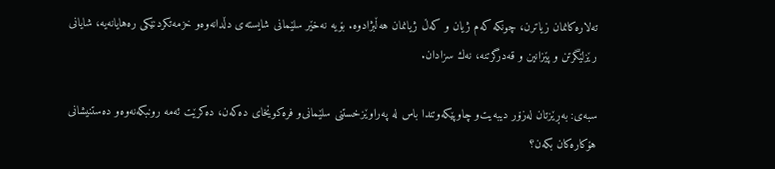ته‌لاره‌كانمان زیاترن، چونكه‌ كه‌م ژیان و كه‌ڵ ژیانمان هه‌ڵبژادوه‌. بۆیه‌ نه‌خێر سلێمانی شایسته‌ی دڵدانه‌وه‌و خزمه‌تكردنێكی ره‌هایانه‌یه‌، شایانی رێزلێگرتن و پێزانین و قه‌درگرتنه‌، نه‌ك سزادان.

سبه‌ی: به‌ڕێزتان له‌زۆر دیبه‌یت‌و چاوپێكه‌وتندا باس له‌ په‌راوێزخستنی سلێمانی‌و فره‌كوێخای ده‌كه‌ن، ده‌كرێت ئه‌مه‌ رونبكه‌نه‌وه‌‌و ده‌ستنیشانی هۆكاره‌كان بكه‌ن؟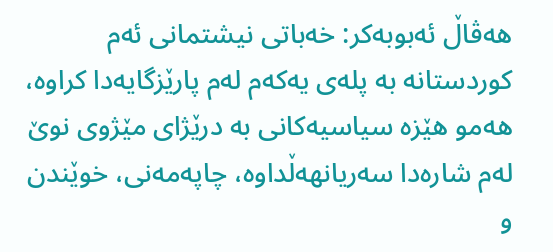هه‌ڤاڵ ئه‌بوبه‌كر: خه‌باتی نیشتمانی ئه‌م كوردستانه‌ به‌ پله‌ی یه‌كه‌م له‌م پارێزگایه‌دا كراوه‌، هه‌مو هێزه‌ سیاسیه‌كانی به‌ درێژای مێژوی نوێ له‌م شاره‌دا سه‌ریانهه‌ڵداوه‌، چاپه‌مه‌نی، خوێندن و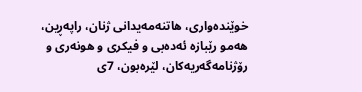خوێنده‌واری، هاتنه‌مه‌یدانی ژنان، راپه‌ڕین، هه‌مو رێبازه‌ ئه‌ده‌بی و فیكری و هونه‌ری و رۆژنامه‌گه‌ریه‌كان، لێره‌بون، 7ی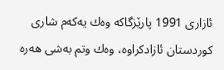ئازاری 1991 پارێزگاكه‌ وه‌ك یه‌كه‌م شاری كوردستان ئازادكراوه‌، وه‌ك وتم به‌شی هه‌ره‌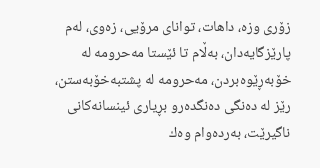زۆری وزه‌، داهات، توانای مرۆیی، زه‌وی، له‌م پارێزگایه‌دان، به‌ڵام تا ئێستا مه‌حرومه‌ له‌ خۆبه‌ڕێوه‌بردن، مه‌حرومه‌ له‌ پشتبه‌خۆبه‌ستن، رێز له‌ ده‌نگی ده‌نگده‌رو بڕیاری ئینسانه‌كانی ناگیرێت، به‌رده‌وام وه‌ك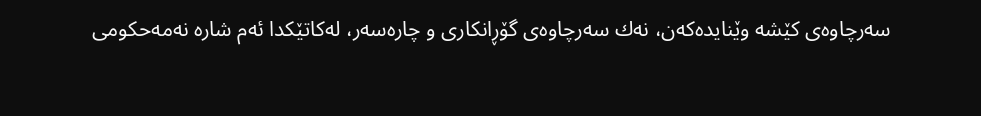سه‌رچاوه‌ی كێشه‌ وێنایده‌كه‌ن، نه‌ك سه‌رچاوه‌ی گۆڕانكاری و چاره‌سه‌ر، له‌كاتێكدا ئه‌م شاره‌ نه‌مه‌حكومی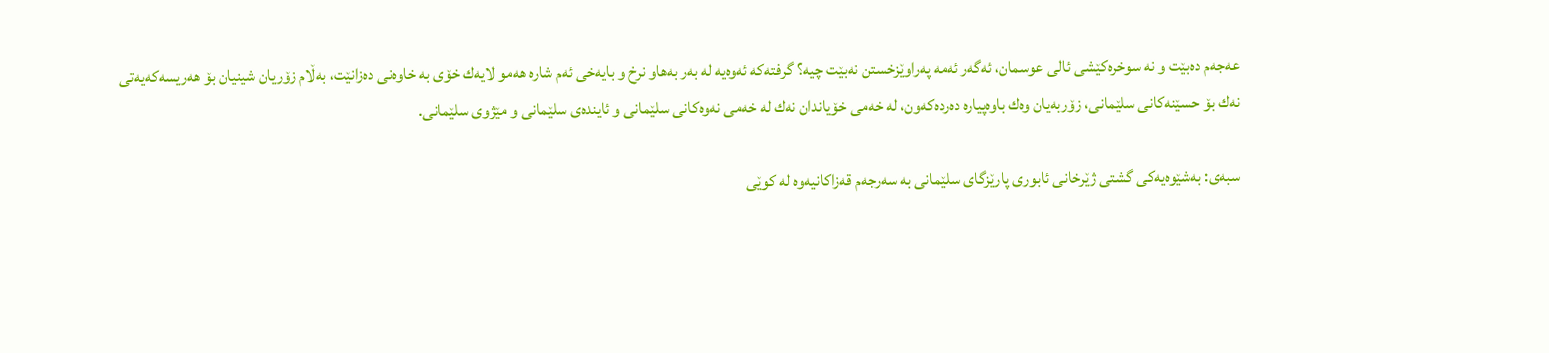عه‌جه‌م ده‌بێت و نه‌ سوخره‌كێشی ئالی عوسمان، ئه‌گه‌ر ئه‌مه‌ په‌راوێزخستن نه‌بێت چیه‌؟ گرفته‌كه‌ ئه‌وه‌یه‌ له‌ به‌ر به‌هاو نرخ و بایه‌خی ئه‌م شاره‌ هه‌مو لایه‌ك خۆی به‌ خاوه‌نی ده‌زانێت، به‌ڵام زۆریان شینیان بۆ هه‌ریسه‌كه‌یه‌تی نه‌ك بۆ حسێنه‌كانی سلێمانی، زۆربه‌یان وه‌ك باوه‌پیاره‌ ده‌رده‌كه‌ون، له‌ خه‌می خۆیاندان نه‌ك له‌ خه‌می نه‌وه‌كانی سلێمانی و ئاینده‌ی سلێمانی و مێژوی سلێمانی.

سبه‌ی: به‌شێوه‌یه‌كی گشتی ژێرخانی ئابوری پارێزگای سلێمانی به‌ سه‌رجه‌م قه‌زاكانیه‌وه‌ له‌ كوێی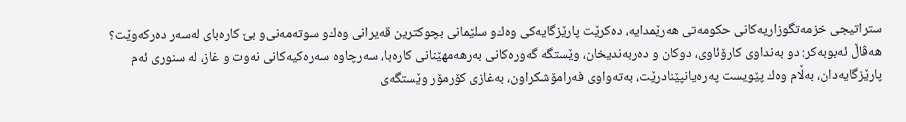ستراتیجی خزمه‌تگوزاریه‌كانی حكومه‌تی هه‌رێمدایه‌، ده‌كرێت پارێزگایه‌كی وه‌ك‌و سلێمانی بچوكترین قه‌یرانی وه‌ك‌و سوته‌مه‌نی‌و بێ كاره‌بای له‌سه‌ر ده‌ركه‌وێت؟
هه‌ڤاڵ ئه‌بوبه‌كر: دو به‌نداوی كارۆئاوی، دوكان و ده‌ربه‌ندیخان، وێستگه‌ گه‌وره‌كانی به‌رهه‌مهێنانی كاره‌با، سه‌رچاوه‌ سه‌ره‌كیه‌كانی نه‌وت و غاز، له‌ سنوری ئه‌م پارێزگایه‌دان، به‌ڵام وه‌ك پێویست په‌ره‌یانپێنادرێت، به‌ته‌واوی فه‌رامۆشكراون، به‌غازی كۆرمۆر وێستگه‌ی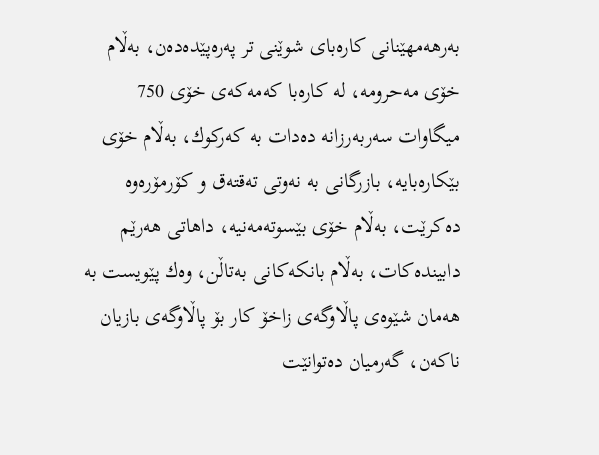به‌رهه‌مهێنانی كاره‌بای شوێنی تر په‌ره‌پێده‌ده‌ن، به‌ڵام خۆی مه‌حرومه‌، له‌ كاره‌با كه‌مه‌كه‌ی خۆی 750 میگاوات سه‌ربه‌رزانه‌ ده‌دات به‌ كه‌ركوك، به‌ڵام خۆی بێكاره‌بایه‌، بازرگانی به‌ نه‌وتی ته‌قته‌ق و كۆرمۆره‌وه‌ ده‌كرێت، به‌ڵام خۆی بێسوته‌مه‌نیه‌، داهاتی هه‌رێم دابینده‌كات، به‌ڵام بانكه‌كانی به‌تاڵن، وه‌ك پێویست به‌ هه‌مان شێوه‌ی پاڵاوگه‌ی زاخۆ كار بۆ پاڵاوگه‌ی بازیان ناكه‌ن، گه‌رمیان ده‌توانێت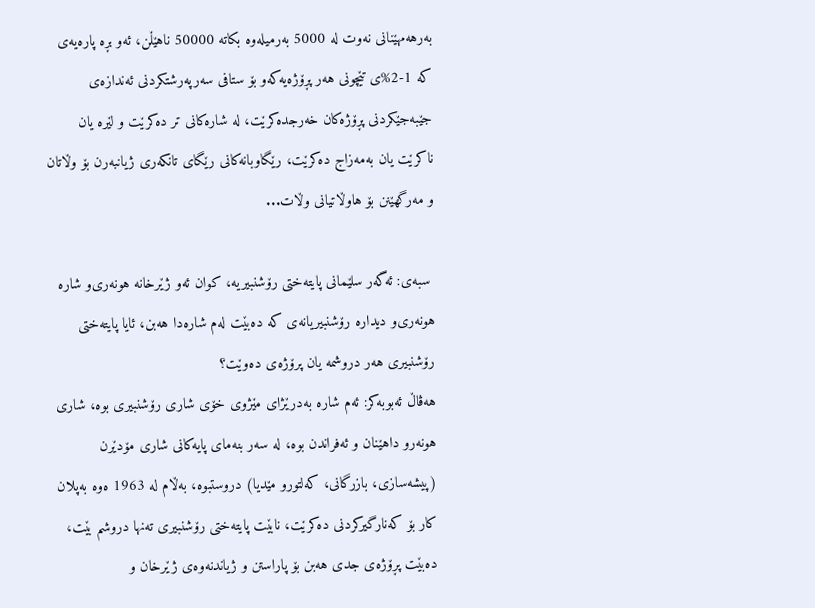به‌رهه‌مهێنانی نه‌وت له‌ 5000 به‌رمیله‌وه‌ بكاته‌ 50000 ناهێڵن، ئه‌و بڕه‌ پاره‌یه‌ی كه‌ 1-2%ی تێچونی هه‌ر پڕۆژه‌یه‌كه‌و بۆ ستافی سه‌رپه‌رشتكردنی ئه‌ندازه‌ی جێبه‌جێكردنی پڕۆژه‌كان خه‌رجده‌كرێت، له‌ شاره‌كانی تر ده‌كرێت و لێره‌ یان ناكرێت یان به‌مه‌زاج ده‌كرێت، رێگاوبانه‌كانی رێگای تانكه‌ری ژیانبه‌رن بۆ وڵاتان و مه‌رگهێنن بۆ هاوڵاتیانی وڵات...

 سبه‌ی: ئه‌گه‌ر سلێمانی پایته‌ختی رۆشنبیریه‌، كوان ئه‌و ژێرخانه‌ هونه‌ری‌و شاره‌ هونه‌ری‌و دیداره‌ رۆشنبیریانه‌ی كه‌ ده‌بێت له‌م شاره‌دا هه‌بن، ئایا پایته‌ختی رۆشنبیری هه‌ر دروشمه‌ یان پرۆژه‌ی ده‌وێت؟
هه‌ڤاڵ ئه‌بوبه‌كر: ئه‌م شاره‌ به‌درێژای مێژوی خۆی شاری رۆشنبیری بوه‌، شاری هونه‌رو داهێنان و ئه‌فراندن بوه‌، له‌ سه‌ر بنه‌مای پایه‌كانی شاری مۆدێرن (پیشه‌سازی، بازرگانی، كه‌لتورو مێدیا) دروستبوه‌، به‌ڵام له‌ 1963 ه‌وه‌ به‌پلان كار بۆ كه‌نارگیركردنی ده‌كرێت، نابێت پایته‌ختی رۆشنبیری ته‌نها دروشم بێت، ده‌بێت پڕۆژه‌ی جدی هه‌بن بۆ پاراستن و ژیاندنه‌وه‌ی ژێرخان و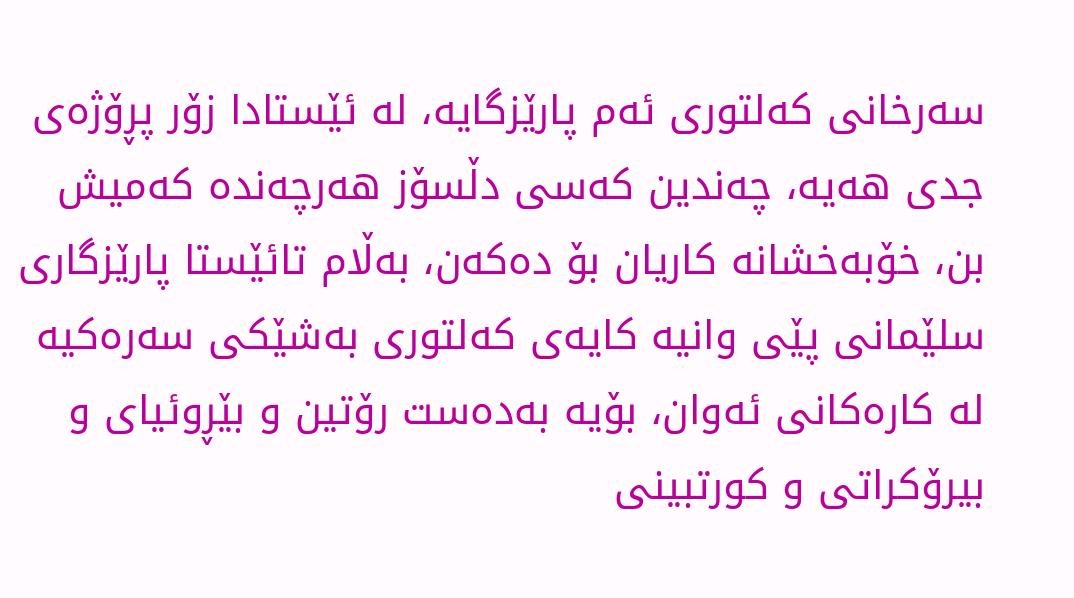سه‌رخانی كه‌لتوری ئه‌م پارێزگایه‌، له‌ ئێستادا زۆر پڕۆژه‌ی جدی هه‌یه‌، چه‌ندین كه‌سی دڵسۆز هه‌رچه‌نده‌ كه‌میش بن، خۆبه‌خشانه‌ كاریان بۆ ده‌كه‌ن، به‌ڵام تائێستا پارێزگاری سلێمانی پێی وانیه‌ كایه‌ی كه‌لتوری به‌شێكی سه‌ره‌كیه‌ له‌ كاره‌كانی ئه‌وان، بۆیه‌ به‌ده‌ست رۆتین و بێڕوئیای و بیرۆكراتی و كورتبینی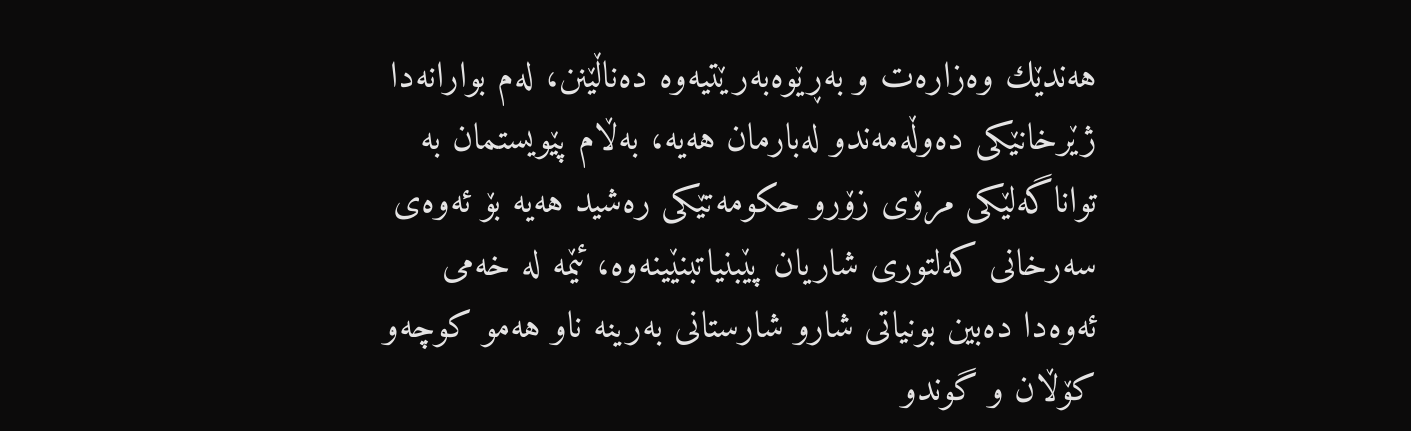هه‌ندێك وه‌زاره‌ت و به‌ڕێوه‌به‌رێتیه‌وه‌ ده‌ناڵێنن، له‌م بوارانه‌دا ژێرخانێكی ده‌وڵه‌مه‌ندو له‌بارمان هه‌یه‌، به‌ڵام پێویستمان به‌ تواناگه‌لێكی مرۆی زۆرو حكومه‌تێكی ره‌شید هه‌یه‌ بۆ ئه‌وه‌ی سه‌رخانی كه‌لتوری شاریان پێبنیاتبنێینه‌وه‌، ئێمه‌ له‌ خه‌می ئه‌وه‌دا ده‌بین بونیاتی شارو شارستانی به‌رینه‌ ناو هه‌مو كوچه‌و كۆڵان و گوندو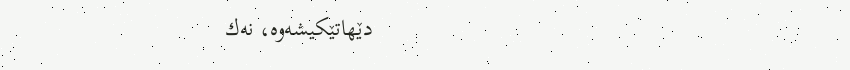دێهاتێكیشه‌وه‌، نه‌ك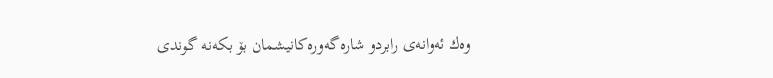وه‌ك ئه‌وانه‌ی رابردو شاره‌گه‌وره‌كانیشمان بۆ بكه‌نه‌ گوندی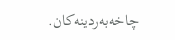چاخه‌به‌ردینه‌كان.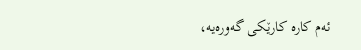ئه‌م كاره‌ كارێكی گه‌وره‌یه‌،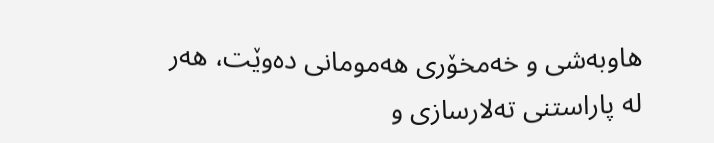هاوبه‌شی و خه‌مخۆری هه‌مومانی ده‌وێت، هه‌ر له‌ پاراستنی ته‌لارسازی و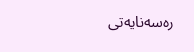ره‌سه‌نایه‌تی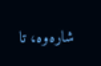شاره‌وه‌، تا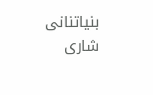بنیاتنانی شاری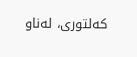كه‌لتوری، له‌ناو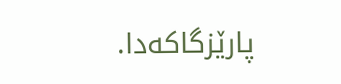پارێزگاكه‌دا.